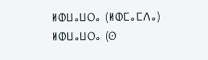ⵍⵀⵡⴰⵡⵔⴰ (ⵍⵀⵎⴰⵎⴷⴰ)
ⵍⵀⵡⴰⵡⵔⴰ (ⵙ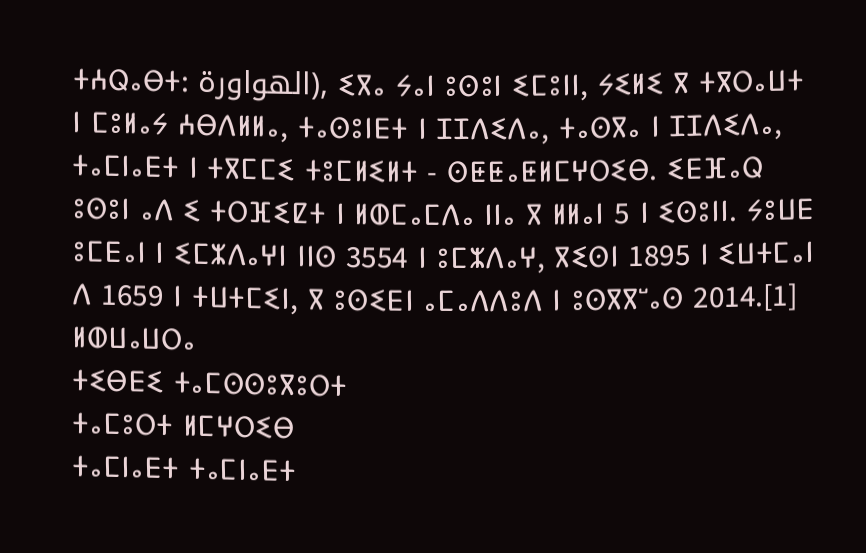ⵜⵄⵕⴰⴱⵜ: الهواورة), ⵉⴳⴰ ⵢⴰⵏ ⵓⵙⵓⵏ ⵉⵎⵓⵏⵏ, ⵢⵉⵍⵉ ⴳ ⵜⴳⵔⴰⵡⵜ ⵏ ⵎⵓⵍⴰⵢ ⵄⴱⴷⵍⵍⴰ, ⵜⴰⵙⵓⵏⴹⵜ ⵏ ⵊⵊⴷⵉⴷⴰ, ⵜⴰⵙⴳⴰ ⵏ ⵊⵊⴷⵉⴷⴰ, ⵜⴰⵎⵏⴰⴹⵜ ⵏ ⵜⴳⵎⵎⵉ ⵜⵓⵎⵍⵉⵍⵜ - ⵙⵟⵟⴰⵟⵍⵎⵖⵔⵉⴱ. ⵉⴹⴼⴰⵕ ⵓⵙⵓⵏ ⴰⴷ ⵉ ⵜⵔⴼⵉⵇⵜ ⵏ ⵍⵀⵎⴰⵎⴷⴰ ⵏⵏⴰ ⴳ ⵍⵍⴰⵏ 5 ⵏ ⵉⵙⵓⵏⵏ. ⵢⵓⵡⴹ ⵓⵎⴹⴰⵏ ⵏ ⵉⵎⵣⴷⴰⵖⵏ ⵏⵏⵙ 3554 ⵏ ⵓⵎⵣⴷⴰⵖ, ⴳⵉⵙⵏ 1895 ⵏ ⵉⵡⵜⵎⴰⵏ ⴷ 1659 ⵏ ⵜⵡⵜⵎⵉⵏ, ⴳ ⵓⵙⵉⴹⵏ ⴰⵎⴰⴷⴷⵓⴷ ⵏ ⵓⵙⴳⴳⵯⴰⵙ 2014.[1]
ⵍⵀⵡⴰⵡⵔⴰ
ⵜⵉⴱⴹⵉ ⵜⴰⵎⵙⵙⵓⴳⵓⵔⵜ
ⵜⴰⵎⵓⵔⵜ ⵍⵎⵖⵔⵉⴱ
ⵜⴰⵎⵏⴰⴹⵜ ⵜⴰⵎⵏⴰⴹⵜ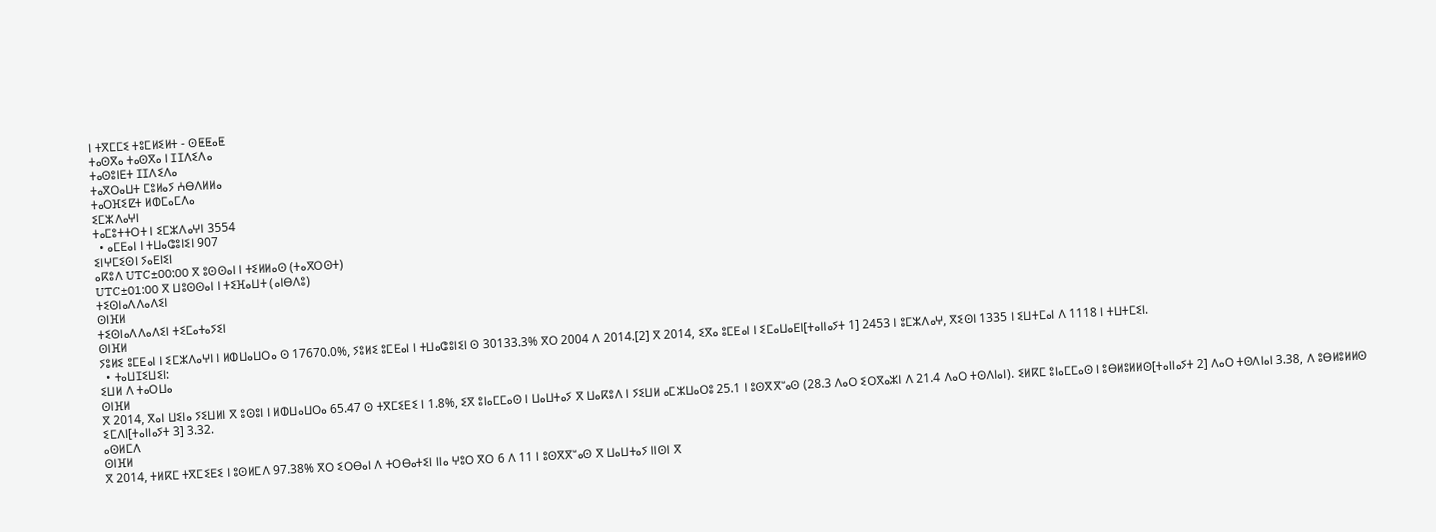ⵏ ⵜⴳⵎⵎⵉ ⵜⵓⵎⵍⵉⵍⵜ - ⵙⵟⵟⴰⵟ
ⵜⴰⵙⴳⴰ ⵜⴰⵙⴳⴰ ⵏ ⵊⵊⴷⵉⴷⴰ
ⵜⴰⵙⵓⵏⴹⵜ ⵊⵊⴷⵉⴷⴰ
ⵜⴰⴳⵔⴰⵡⵜ ⵎⵓⵍⴰⵢ ⵄⴱⴷⵍⵍⴰ
ⵜⴰⵔⴼⵉⵇⵜ ⵍⵀⵎⴰⵎⴷⴰ
ⵉⵎⵣⴷⴰⵖⵏ
ⵜⴰⵎⵓⵜⵜⵔⵜ ⵏ ⵉⵎⵣⴷⴰⵖⵏ 3554
  • ⴰⵎⴹⴰⵏ ⵏ ⵜⵡⴰⵛⵓⵏⵉⵏ 907
ⵉⵏⵖⵎⵉⵙⵏ ⵢⴰⴹⵏⵉⵏ
ⴰⴽⵓⴷ UTC±00:00 ⴳ ⵓⵙⵙⴰⵏ ⵏ ⵜⵉⵍⵍⴰⵙ (ⵜⴰⴳⵔⵙⵜ)
UTC±01:00 ⴳ ⵡⵓⵙⵙⴰⵏ ⵏ ⵜⵉⴼⴰⵡⵜ (ⴰⵏⴱⴷⵓ)
ⵜⵉⵙⵏⴰⴷⴷⴰⴷⵉⵏ
ⵙⵏⴼⵍ
ⵜⵉⵙⵏⴰⴷⴷⴰⴷⵉⵏ ⵜⵉⵎⴰⵜⴰⵢⵉⵏ
ⵙⵏⴼⵍ
ⵢⵓⵍⵉ ⵓⵎⴹⴰⵏ ⵏ ⵉⵎⵣⴷⴰⵖⵏ ⵏ ⵍⵀⵡⴰⵡⵔⴰ ⵙ 17670.0%, ⵢⵓⵍⵉ ⵓⵎⴹⴰⵏ ⵏ ⵜⵡⴰⵛⵓⵏⵉⵏ ⵙ 30133.3% ⴳⵔ 2004 ⴷ 2014.[2] ⴳ 2014, ⵉⴳⴰ ⵓⵎⴹⴰⵏ ⵏ ⵉⵎⴰⵡⴰⴹⵏ[ⵜⴰⵏⵏⴰⵢⵜ 1] 2453 ⵏ ⵓⵎⵣⴷⴰⵖ, ⴳⵉⵙⵏ 1335 ⵏ ⵉⵡⵜⵎⴰⵏ ⴷ 1118 ⵏ ⵜⵡⵜⵎⵉⵏ.
  • ⵜⴰⵡⵊⵉⵡⵉⵏ:
ⵉⵡⵍ ⴷ ⵜⴰⵔⵡⴰ
ⵙⵏⴼⵍ
ⴳ 2014, ⴳⴰⵏ ⵡⵉⵏⴰ ⵢⵉⵡⵍⵏ ⴳ ⵓⵙⵓⵏ ⵏ ⵍⵀⵡⴰⵡⵔⴰ 65.47 ⵙ ⵜⴳⵎⵉⴹⵉ ⵏ 1.8%, ⵉⴳ ⵓⵏⴰⵎⵎⴰⵙ ⵏ ⵡⴰⵡⵜⴰⵢ ⴳ ⵡⴰⴽⵓⴷ ⵏ ⵢⵉⵡⵍ ⴰⵎⵣⵡⴰⵔⵓ 25.1 ⵏ ⵓⵙⴳⴳⵯⴰⵙ (28.3 ⴷⴰⵔ ⵉⵔⴳⴰⵣⵏ ⴷ 21.4 ⴷⴰⵔ ⵜⵙⴷⵏⴰⵏ). ⵉⵍⴽⵎ ⵓⵏⴰⵎⵎⴰⵙ ⵏ ⵓⴱⵍⵓⵍⵍⵙ[ⵜⴰⵏⵏⴰⵢⵜ 2] ⴷⴰⵔ ⵜⵙⴷⵏⴰⵏ 3.38, ⴷ ⵓⴱⵍⵓⵍⵍⵙ ⵉⵎⴷⵏ[ⵜⴰⵏⵏⴰⵢⵜ 3] 3.32.
ⴰⵙⵍⵎⴷ
ⵙⵏⴼⵍ
ⴳ 2014, ⵜⵍⴽⵎ ⵜⴳⵎⵉⴹⵉ ⵏ ⵓⵙⵍⵎⴷ 97.38% ⴳⵔ ⵉⵔⴱⴰⵏ ⴷ ⵜⵔⴱⴰⵜⵉⵏ ⵏⵏⴰ ⵖⵓⵔ ⴳⵔ 6 ⴷ 11 ⵏ ⵓⵙⴳⴳⵯⴰⵙ ⴳ ⵡⴰⵡⵜⴰⵢ ⵏⵏⵙⵏ ⴳ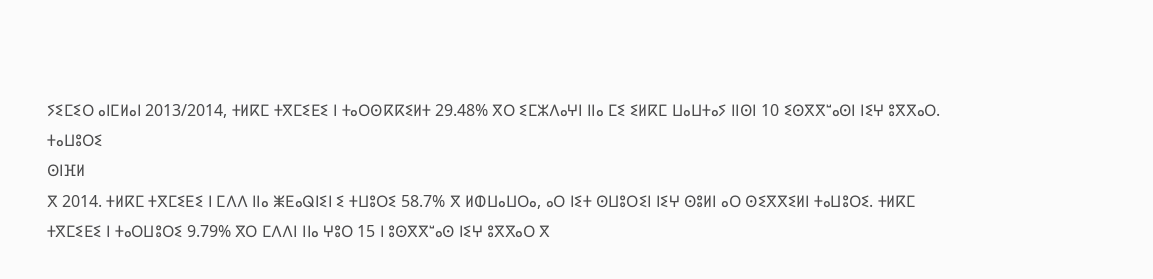ⵢⵉⵎⵉⵔ ⴰⵏⵎⵍⴰⵏ 2013/2014, ⵜⵍⴽⵎ ⵜⴳⵎⵉⴹⵉ ⵏ ⵜⴰⵔⵙⴽⴽⵉⵍⵜ 29.48% ⴳⵔ ⵉⵎⵣⴷⴰⵖⵏ ⵏⵏⴰ ⵎⵉ ⵉⵍⴽⵎ ⵡⴰⵡⵜⴰⵢ ⵏⵏⵙⵏ 10 ⵉⵙⴳⴳⵯⴰⵙⵏ ⵏⵉⵖ ⵓⴳⴳⴰⵔ.
ⵜⴰⵡⵓⵔⵉ
ⵙⵏⴼⵍ
ⴳ 2014. ⵜⵍⴽⵎ ⵜⴳⵎⵉⴹⵉ ⵏ ⵎⴷⴷ ⵏⵏⴰ ⵥⴹⴰⵕⵏⵉⵏ ⵉ ⵜⵡⵓⵔⵉ 58.7% ⴳ ⵍⵀⵡⴰⵡⵔⴰ, ⴰⵔ ⵏⵉⵜ ⵙⵡⵓⵔⵉⵏ ⵏⵉⵖ ⵙⵓⵍⵏ ⴰⵔ ⵙⵉⴳⴳⵉⵍⵏ ⵜⴰⵡⵓⵔⵉ. ⵜⵍⴽⵎ ⵜⴳⵎⵉⴹⵉ ⵏ ⵜⴰⵔⵡⵓⵔⵉ 9.79% ⴳⵔ ⵎⴷⴷⵏ ⵏⵏⴰ ⵖⵓⵔ 15 ⵏ ⵓⵙⴳⴳⵯⴰⵙ ⵏⵉⵖ ⵓⴳⴳⴰⵔ ⴳ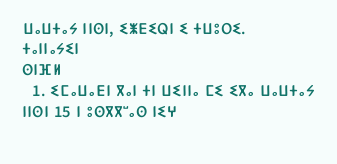ⵡⴰⵡⵜⴰⵢ ⵏⵏⵙⵏ, ⵉⵥⴹⵉⵕⵏ ⵉ ⵜⵡⵓⵔⵉ.
ⵜⴰⵏⵏⴰⵢⵉⵏ
ⵙⵏⴼⵍ
  1. ⵉⵎⴰⵡⴰⴹⵏ ⴳⴰⵏ ⵜⵏ ⵡⵉⵏⵏⴰ ⵎⵉ ⵉⴳⴰ ⵡⴰⵡⵜⴰⵢ ⵏⵏⵙⵏ 15 ⵏ ⵓⵙⴳⴳⵯⴰⵙ ⵏⵉⵖ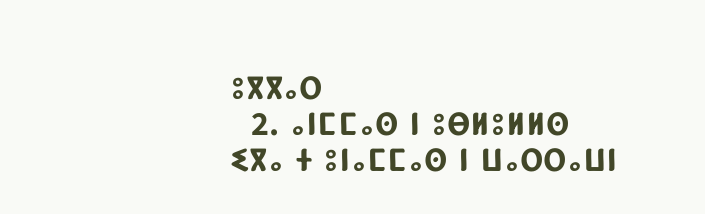ⵓⴳⴳⴰⵔ
  2. ⴰⵏⵎⵎⴰⵙ ⵏ ⵓⴱⵍⵓⵍⵍⵙ ⵉⴳⴰ ⵜ ⵓⵏⴰⵎⵎⴰⵙ ⵏ ⵡⴰⵔⵔⴰⵡⵏ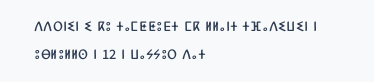ⴷⴷⵔⵏⵉⵏ ⵉ ⴽⵓ ⵜⴰⵎⵟⵟⵓⴹⵜ ⵎⴽ ⵍⵍⴰⵏⵜ ⵜⴼⴰⴷⵉⵡⵉⵏ ⵏ ⵓⴱⵍⵓⵍⵍⵙ ⵏ 12 ⵏ ⵡⴰⵢⵢⵓⵔ ⴷⴰⵜ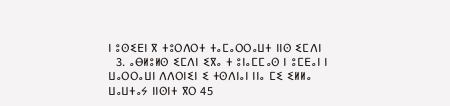ⵏ ⵓⵙⵉⴹⵏ ⴳ ⵜⵓⵔⴷⵔⵜ ⵜⴰⵎⴰⵔⵔⴰⵡⵜ ⵏⵏⵙ ⵉⵎⴷⵏ
  3. ⴰⴱⵍⵓⵍⵙ ⵉⵎⴷⵏ ⵉⴳⴰ ⵜ ⵓⵏⴰⵎⵎⴰⵙ ⵏ ⵓⵎⴹⴰⵏ ⵏ ⵡⴰⵔⵔⴰⵡⵏ ⴷⴷⵔⵏⵉⵏ ⵉ ⵜⵙⴷⵏⴰⵏ ⵏⵏⴰ ⵎⵉ ⵉⵍⵍⴰ ⵡⴰⵡⵜⴰⵢ ⵏⵏⵙⵏⵜ ⴳⵔ 45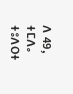ⴷ 49, ⵜⵎⴷⴰ ⵜⵓⴷⵔⵜ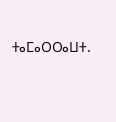ⵜⴰⵎⴰⵔⵔⴰⵡⵜ.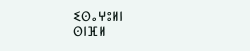ⵉⵙⴰⵖⵓⵍⵏ
ⵙⵏⴼⵍ